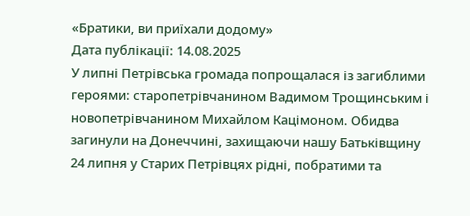«Братики, ви приїхали додому»
Дата публікації: 14.08.2025
У липні Петрівська громада попрощалася із загиблими героями: старопетрівчанином Вадимом Трощинським і новопетрівчанином Михайлом Кацімоном. Обидва загинули на Донеччині, захищаючи нашу Батьківщину
24 липня у Старих Петрівцях рідні, побратими та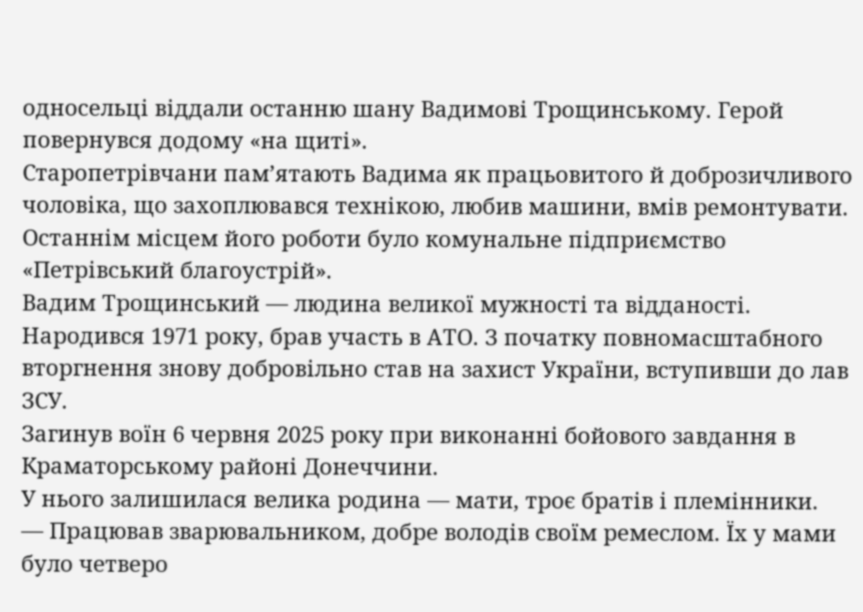односельці віддали останню шану Вадимові Трощинському. Герой повернувся додому «на щиті».
Старопетрівчани пам’ятають Вадима як працьовитого й доброзичливого чоловіка, що захоплювався технікою, любив машини, вмів ремонтувати. Останнім місцем його роботи було комунальне підприємство «Петрівський благоустрій».
Вадим Трощинський — людина великої мужності та відданості. Народився 1971 року, брав участь в АТО. З початку повномасштабного вторгнення знову добровільно став на захист України, вступивши до лав ЗСУ.
Загинув воїн 6 червня 2025 року при виконанні бойового завдання в Краматорському районі Донеччини.
У нього залишилася велика родина — мати, троє братів і племінники.
— Працював зварювальником, добре володів своїм ремеслом. Їх у мами було четверо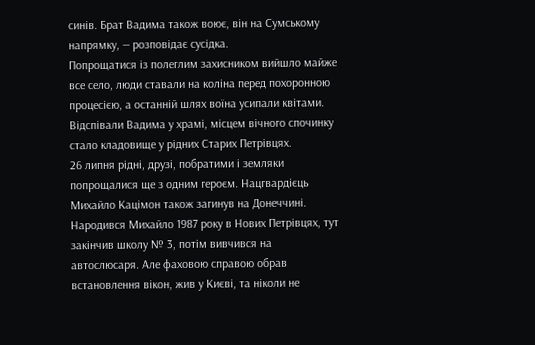синів. Брат Вадима також воює, він на Сумському напрямку, — розповідає сусідка.
Попрощатися із полеглим захисником вийшло майже все село, люди ставали на коліна перед похоронною процесією, а останній шлях воїна усипали квітами. Відспівали Вадима у храмі, місцем вічного спочинку стало кладовище у рідних Старих Петрівцях.
26 липня рідні, друзі, побратими і земляки попрощалися ще з одним героєм. Нацгвардієць Михайло Кацімон також загинув на Донеччині.
Народився Михайло 1987 року в Нових Петрівцях, тут закінчив школу № 3, потім вивчився на автослюсаря. Але фаховою справою обрав встановлення вікон, жив у Києві, та ніколи не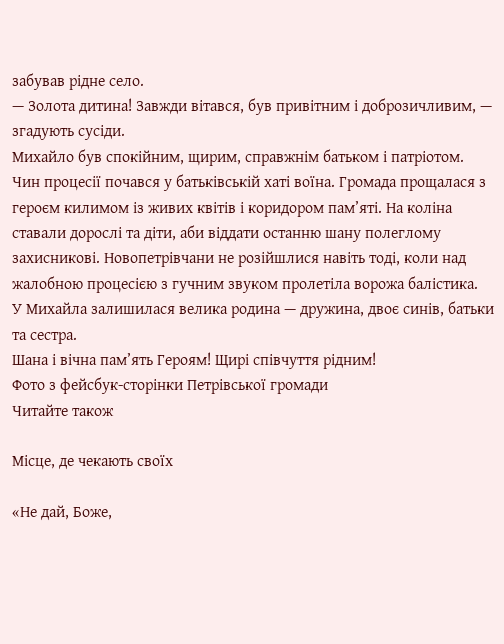забував рідне село.
— Золота дитина! Завжди вітався, був привітним і доброзичливим, — згадують сусіди.
Михайло був спокійним, щирим, справжнім батьком і патріотом.
Чин процесії почався у батьківській хаті воїна. Громада прощалася з героєм килимом із живих квітів і коридором пам’яті. На коліна ставали дорослі та діти, аби віддати останню шану полеглому захисникові. Новопетрівчани не розійшлися навіть тоді, коли над жалобною процесією з гучним звуком пролетіла ворожа балістика.
У Михайла залишилася велика родина — дружина, двоє синів, батьки та сестра.
Шана і вічна пам’ять Героям! Щирі співчуття рідним!
Фото з фейсбук-сторінки Петрівської громади
Читайте також

Місце, де чекають своїх

«Не дай, Боже,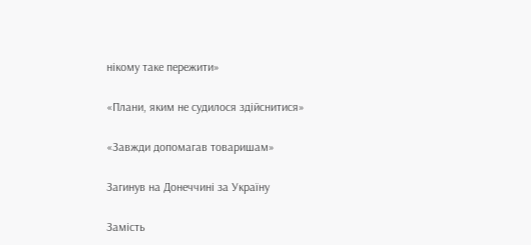нікому таке пережити»

«Плани, яким не судилося здійснитися»

«Завжди допомагав товаришам»

Загинув на Донеччині за Україну

Замість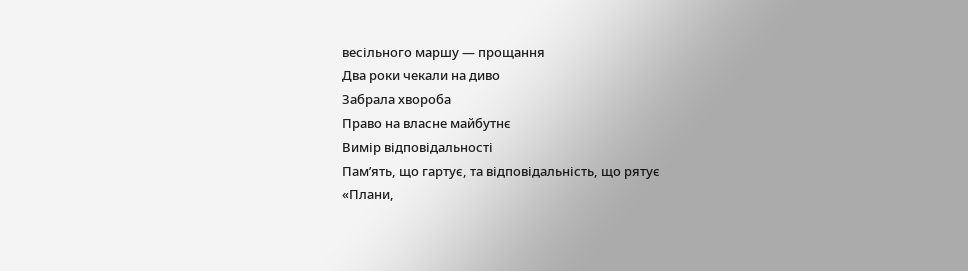весільного маршу — прощання
Два роки чекали на диво
Забрала хвороба
Право на власне майбутнє
Вимір відповідальності
Пам’ять, що гартує, та відповідальність, що рятує
«Плани,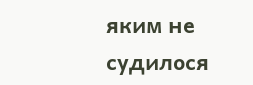яким не судилося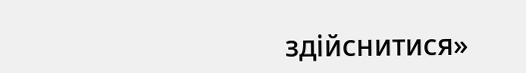здійснитися»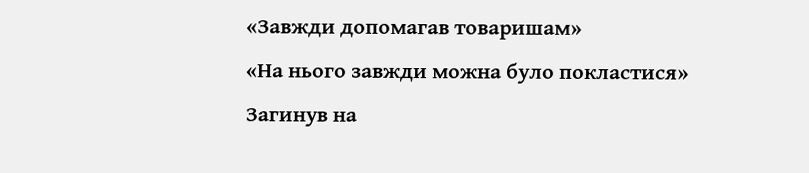«Завжди допомагав товаришам»
«На нього завжди можна було покластися»
Загинув на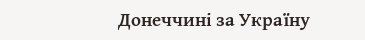Донеччині за Україну